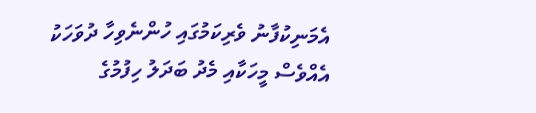އެމަނިކުފާނު ވެރިކަމުގައި ހުންނެވިހާ ދުވަހަކު އެއްވެސް މީހަކާއި މެދު ބަދަލު ހިފުމުގެ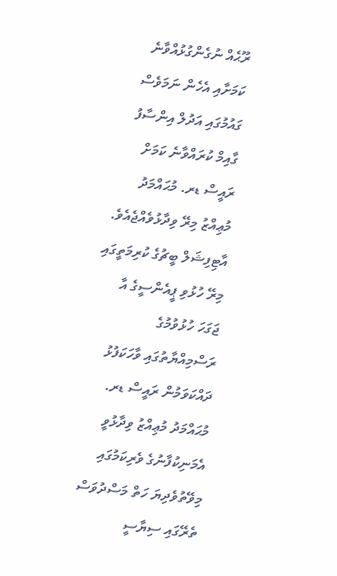ރޫޙެއް ނުގެންގުޅުއްވާނެ ކަމަށާއި އެހެން ނަމަވެސް ގައުމުގައި އަދުލް އިންސާފު ގާއިމް ކުރައްވާނެ ކަމަށް ރައީސް ޑރ. މުޙައްމަދު މުޢިއްޒު މިރޭ ވިދާޅުވެއްޖެއެވެ.
އާޓިފިޝަލް ބީޗުގެ ކުރިމަތީގައި މިރޭ ހުޅުވި ޕީއެންސީގެ އާ ޖަގަހަ ހުޅުވުމުގެ ރަސްމިއްޔާތުގައި ވާހަކަފުޅު ދައްކަވަމުން ރައީސް ޑރ. މުޙައްމަދު މުޢިއްޒު ވިދާޅުވީ އެމަނިކުފާނުގެ ވެރިކަމުގައި މިވޭތުވެދިޔަ ހަތް މަސްދުވަސް ތެރޭގައި ސިޔާސީ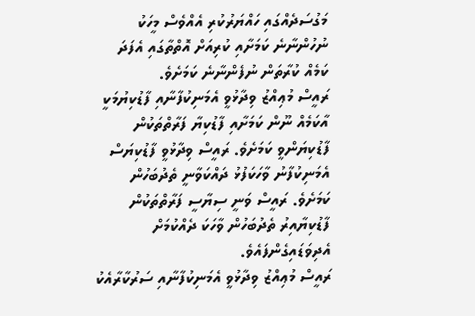މަގުސަދެއްގައި ހައްޔަރުކުރި އެއްވެސް މީހަކު ނުހުންނާނެ ކަމަށާއި ކުރިއަށް އޮތްތާގައި އެފަދަ ކަމެއް ކުރާތަން ނުފެންނާނެ ކަމަށެވެ.
ރައީސް މުޢިއްޒު ވިދާޅުވީ އެމަނިކުފާނާއި ފާޑުކިޔުމަކީ އާކަމެއް ނޫން ކަމަށާއި ފާޑުކިޔާ ފަރާތްތަކުން ފާޑުކިޔަންވީ ކަމަށެވެ. ރައީސް ވިދާޅުވީ ފާޑުކިޔަސް އެމަނިކުފާނު ވާހަކަފުޅު ދައްކަވާނީ ތެދުބަހުން ކަމަށެވެ. ރައީސް ވަނީ ސިޔާސީ ފަރާތްތަކުން ފާޑުކިޔާއިރު ތެދުބަހުން ވާހަކަ ދެއްކުމަށް އެދިވަޑައިގެންފައެވެ.
ރައީސް މުޢިއްޒު ވިދާޅުވީ އެމަނިކުފާނާއި ސަރުކާރާއެކު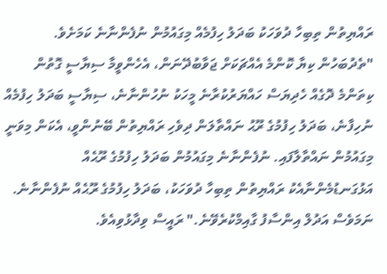ރައްޔިތުން ތިބިހާ ދުވަހަކު ބަދަލު ހިފުމެއް މިގައުމުން ނުފެންނާނެ ކަމަށެވެ.
"ތެދުބަހުން ކިޔާ ކޮންމެ އެއްޗަކަށް ޖަވާބުދޭނަން، އެހެންވީމާ ސިޔާސީ ގޮތުން ކިތަންމެ ދޮގެއް ހެދިޔަސް ހައްޔަރުކުރާނެ މީހަކު ނުހުންނާނެ، ސިޔާސީ ބަދަލު ހިފުމެއް ނުހިފާނެ، ބަދަލު ހިފުމުގެ ރޫޙު ނައްތާލަން ދިވެހި ރައްޔިތުން ބޭނުންވީ، އެކަން މިވަނީ މިގައުމުން ނައްތާލާފައި. ނުފެންނާނެ މިގައުމުން ބަދަލު ހިފުމުގެ ރޫޙެއް އަޅުގަނޑުމެންނާއެކު ރައްޔިތުން ތިބިހާ ދުވަހަކު، ބަދަލު ހިފުމުގެ ރޫޙެއް ނުފެންނާނެ. ނަމަވެސް އަދުލް އިންސާފު ގާއިމްކުރެވޭނެ." ރައީސް ވިދާޅުވިއެވެ.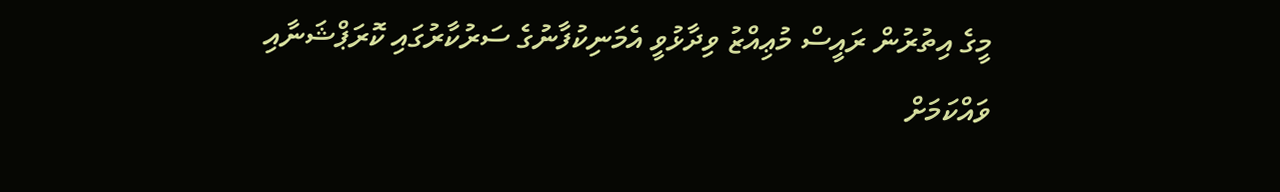މީގެ އިތުރުން ރައީސް މުޢިއްޒު ވިދާޅުވީ އެމަނިކުފާނުގެ ސަރުކާރުގައި ކޮރަޕްޝަނާއި ވައްކަމަށް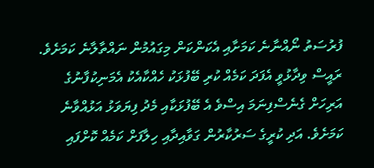ފުރުސަތު ނޯއްނާނެ ކަމަށާއި އެކަންކަން މިގައުމުން ނައްތާލާނެ ކަމަށެވެ. ރައީސް ވިދާޅުވީ އެފަދަ ކަމެއް ކުރި ބޭފުޅަކު ހެއްކާއެކު އެމަނިކުފާނުގެ އަރިހަށް ގެނެސްފިނަމަ އިސްވެ އެ ބޭފުޅަކާއި މެދު ފިޔަވަޅު އަޅުއްވާނެ ކަމަށެވެ. އަދި ކުރީގެ ސަރުކާރުން ގަވާއިދާއި ހިލާފަށް ކަމެއް ކޮށްފައި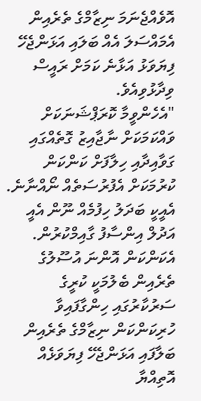އޮވެއްޖެނަމަ ނިޒާމްގެ ތެރެއިން އެމައްސަލަ އެއް ބަލައި އަޅަންޖެހޭ ފިޔަވަޅު އަޅާނެ ކަމަށް ރައީސް ވިދާޅުވިއެވެ.
"އެހެންވީމާ ކޮރަޕްޝަނަކަށް ވައްކަމަކަށް ނާޖާއިޒު ގޮތެއްގައި ގަވާއިދާއި ހިލާފަށް ކަންކަން ކުރުމަކަށް އެފުރުސަތެއް ނޯއްނާނެ. އެއީކީ ބަދަލު ހިފުމެއް ނޫން އެއީ އަދުލް އިންސާފު ގާއިމްކުރުން. އެކަންކަން އޮންނަ އުސޫލުގެ ތެރެއިން ބެލުމަކީ ކުރީގެ ސަރުކާރުގައި ހިންގާފައިވާ ހުރިކަންކަން ނިޒާމްގެ ތެރެއިން ބަލާފައި އަޅަންޖެހޭ ފިޔަވަޅެއް އޮތިއްޔާ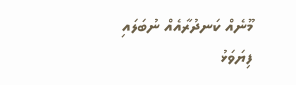މޫނެއް ކަނދުރާއެއް ނުބަލައި ފިޔަވަޅު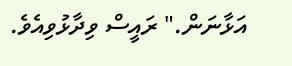އަޅާނަން." ރައީސް ވިދާޅުވިއެވެ.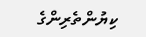ކިޔުންތެރިންގެ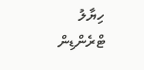ހިޔާލު
ޓްރެންޑިން